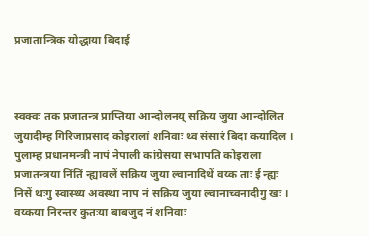प्रजातान्त्रिक योद्धाया बिदाई



स्वक्वः तक प्रजातन्त्र प्राप्तिया आन्दोलनय् सक्रिय जुया आन्दोलित जुयादीम्ह गिरिजाप्रसाद कोइरालां शनिवाः थ्व संसारं बिदा कयादिल । पुलाम्ह प्रधानमन्त्री नापं नेपाली कांग्रेसया सभापति कोइराला प्रजातन्त्रया निंतिं न्ह्यावलें सक्रिय जुया ल्वानादिथें वय्क ताः ई न्ह्यः निसें थःगु स्वास्थ्य अवस्था नाप नं सक्रिय जुया ल्वानाच्वनादीगु खः । वय्कया निरन्तर कुतःया बाबजुद नं शनिवाः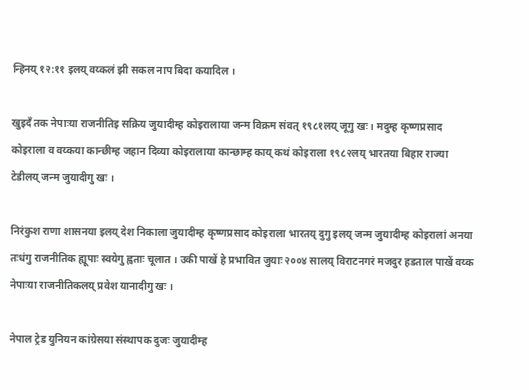न्हिनय् १२:११ इलय् वय्कलं झी सकल नाप बिदा कयादिल ।

खुइदँ तक नेपाःया राजनीतिइ सक्रिय जुयादीम्ह कोइरालाया जन्म विक्रम संवत् १९८१लय् जूगु खः । मदुम्ह कृष्णप्रसाद कोइराला व वय्कया कान्छीम्ह जहान दिव्या कोइरालाया कान्छाम्ह काय् कथं कोइराला १९८२लय् भारतया बिहार राज्या टेडीलय् जन्म जुयादीगु खः ।

निरंकुश राणा शासनया इलय् देश निकाला जुयादीम्ह कृष्णप्रसाद कोइराला भारतय् दुगु इलय् जन्म जुयादीम्ह कोइरालां अनया तःधंगु राजनीतिक ह्यूपाः स्वयेगु ह्वताः चूलात । उकी पाखें हे प्रभावित जुयाः २००४ सालय् विराटनगरं मजदुर हडताल पाखें वय्क नेपाःया राजनीतिकलय् प्रवेश यानादीगु खः ।

नेपाल ट्रेड युनियन कांग्रेसया संस्थापक दुजः जुयादीम्ह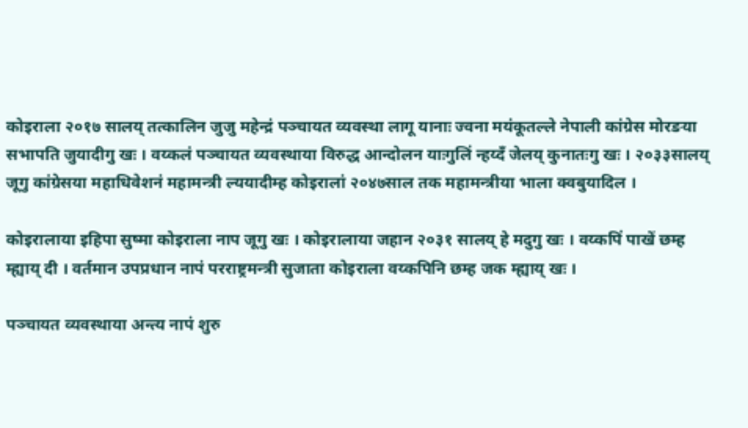कोइराला २०१७ सालय् तत्कालिन जुजु महेन्द्रं पञ्चायत व्यवस्था लागू यानाः ज्वना मयंकूतल्ले नेपाली कांग्रेस मोरङया सभापति जुयादीगु खः । वय्कलं पञ्चायत व्यवस्थाया विरुद्ध आन्दोलन याःगुलिं न्हय्दँ जेलय् कुनातःगु खः । २०३३सालय् जूगु कांग्रेसया महाधिवेशनं महामन्त्री ल्ययादीम्ह कोइरालां २०४७साल तक महामन्त्रीया भाला क्वबुयादिल ।

कोइरालाया इहिपा सुष्मा कोइराला नाप जूगु खः । कोइरालाया जहान २०३१ सालय् हे मदुगु खः । वय्कपिं पाखें छम्ह म्ह्याय् दी । वर्तमान उपप्रधान नापं परराष्ट्रमन्त्री सुजाता कोइराला वय्कपिनि छम्ह जक म्ह्याय् खः ।

पञ्चायत व्यवस्थाया अन्त्य नापं शुरु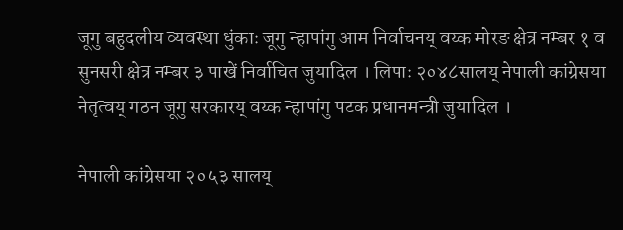जूगु बहुदलीय व्यवस्था धुंकाः जूगु न्हापांगु आम निर्वाचनय् वय्क मोरङ क्षेत्र नम्बर १ व सुनसरी क्षेत्र नम्बर ३ पाखें निर्वाचित जुयादिल । लिपाः २०४८सालय् नेपाली कांग्रेसया नेतृत्वय् गठन जूगु सरकारय् वय्क न्हापांगु पटक प्रधानमन्त्री जुयादिल ।

नेपाली कांग्रेसया २०५३ सालय्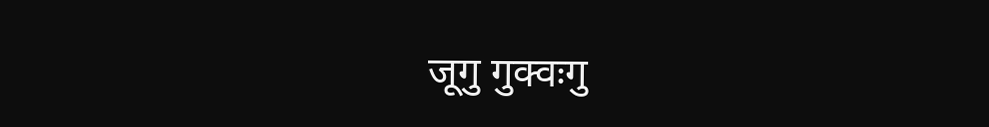जूगु गुक्वःगु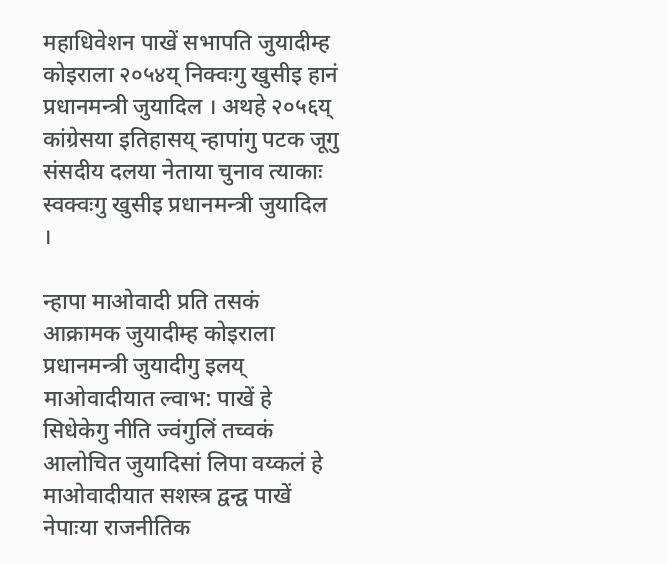महाधिवेशन पाखें सभापति जुयादीम्ह कोइराला २०५४य् निक्वःगु खुसीइ हानं प्रधानमन्त्री जुयादिल । अथहे २०५६य् कांग्रेसया इतिहासय् न्हापांगु पटक जूगु संसदीय दलया नेताया चुनाव त्याकाः स्वक्वःगु खुसीइ प्रधानमन्त्री जुयादिल ।

न्हापा माओवादी प्रति तसकं आक्रामक जुयादीम्ह कोइराला प्रधानमन्त्री जुयादीगु इलय् माओवादीयात ल्वाभ: पाखें हे सिधेकेगु नीति ज्वंगुलिं तच्वकं आलोचित जुयादिसां लिपा वय्कलं हे माओवादीयात सशस्त्र द्वन्द्व पाखें नेपाःया राजनीतिक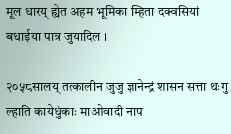मूल धारय् ह्येत अहम भूमिका म्हिता दक्वसियां बधाईया पात्र जुयादिल ।

२०५८सालय् तत्कालीन जुजु ज्ञानेन्द्रं शासन सत्ता थःगु ल्हाति कायेधुंकाः माओवादी नाप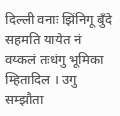दिल्ली वनाः झिंनिगू बुँदे सहमति यायेत नं वय्कलं तःधंगु भूमिका म्हितादिल । उगु सम्झौता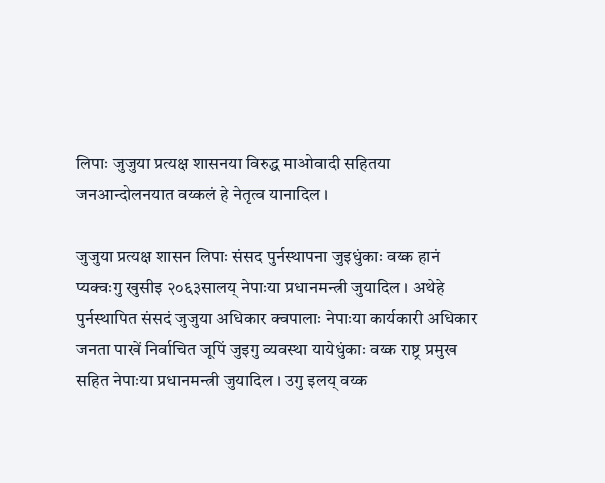लिपाः जुजुया प्रत्यक्ष शासनया विरुद्ध माओवादी सहितया जनआन्दोलनयात वय्कलं हे नेतृत्व यानादिल ।

जुजुया प्रत्यक्ष शासन लिपाः संसद पुर्नस्थापना जुइधुंकाः वय्क हानं प्यक्वःगु खुसीइ २०६३सालय् नेपाःया प्रधानमन्त्री जुयादिल । अथेहे पुर्नस्थापित संसदं जुजुया अधिकार क्वपालाः नेपाःया कार्यकारी अधिकार जनता पाखें निर्वाचित जूपिं जुइगु व्यवस्था यायेधुंकाः वय्क राष्ट्र प्रमुख सहित नेपाःया प्रधानमन्त्री जुयादिल । उगु इलय् वय्क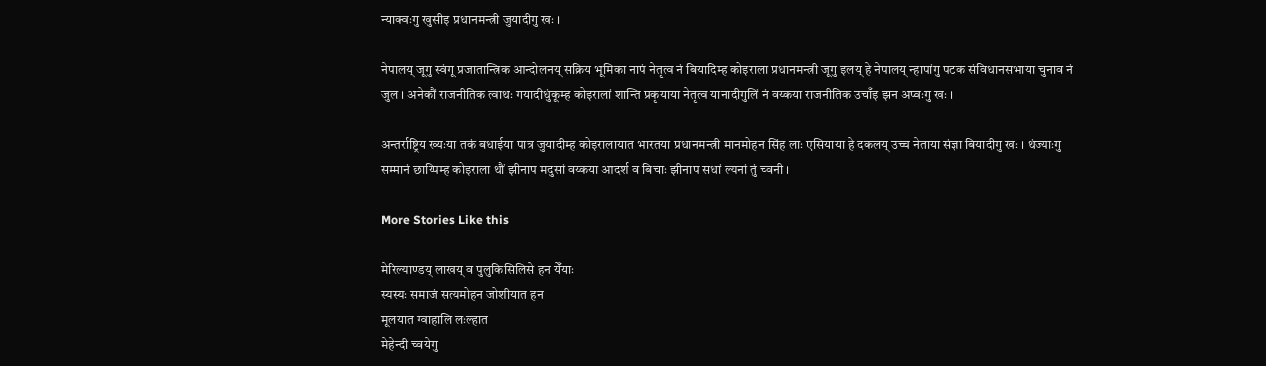न्याक्वःगु खुसीइ प्रधानमन्त्री जुयादीगु खः ।

नेपालय् जूगु स्वंगू प्रजातान्त्रिक आन्दोलनय् सक्रिय भूमिका नापं नेतृत्व नं बियादिम्ह कोइराला प्रधानमन्त्री जूगु इलय् हे नेपालय् न्हापांगु पटक संविधानसभाया चुनाव नं जुल । अनेकौं राजनीतिक त्वाथः गयादीधुंकूम्ह कोइरालां शान्ति प्रकृयाया नेतृत्व यानादीगुलिं नं वय्कया राजनीतिक उचाँइ झन अप्वःगु खः ।

अन्तर्राष्ट्रिय ख्यःया तकं बधाईया पात्र जुयादीम्ह कोइरालायात भारतया प्रधानमन्त्री मानमोहन सिंह लाः एसियाया हे दकलय् उच्च नेताया संज्ञा बियादीगु खः । थंज्याःगु सम्मानं छाय्पिम्ह कोइराला थौं झीनाप मदुसां वय्कया आदर्श व बिचाः झीनाप सधां ल्यनां तुं च्वनी ।

More Stories Like this

मेरिल्याण्डय् लाखय् व पुलुकिसिलिसे हन येँयाः
स्यस्यः समाजं सत्यमोहन जोशीयात हन
मूलयात ग्वाहालि लःल्हात
मेहेन्दी च्वयेगु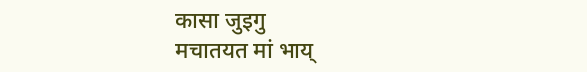कासा जुइगु
मचातयत मां भाय्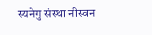स्यनेगु संस्था नीस्वन